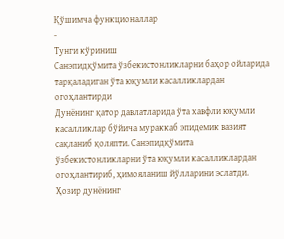Қўшимча функционаллар
-
Тунги кўриниш
Санэпидқўмита ўзбекистонликларни баҳор ойларида тарқаладиган ўта юқумли касалликлардан огоҳлантирди
Дунёнинг қатор давлатларида ўта хавфли юқумли касалликлар бўйича мураккаб эпидемик вазият сақланиб қоляпти. Санэпидқўмита ўзбекистонликларни ўта юқумли касалликлардан огоҳлантириб, ҳимояланиш йўлларини эслатди.
Ҳозир дунёнинг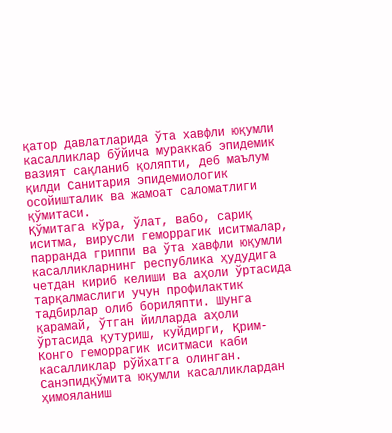қатор давлатларида ўта хавфли юқумли касалликлар бўйича мураккаб эпидемик вазият сақланиб қоляпти, деб маълум қилди Санитария эпидемиологик осойишталик ва жамоат саломатлиги қўмитаси.
Қўмитага кўра, ўлат, вабо, сариқ иситма, вирусли геморрагик иситмалар, парранда гриппи ва ўта хавфли юқумли касалликларнинг республика ҳудудига четдан кириб келиши ва аҳоли ўртасида тарқалмаслиги учун профилактик тадбирлар олиб бориляпти. Шунга қарамай, ўтган йилларда аҳоли ўртасида қутуриш, куйдирги, Қрим-Конго геморрагик иситмаси каби касалликлар рўйхатга олинган. Санэпидқўмита юқумли касалликлардан ҳимояланиш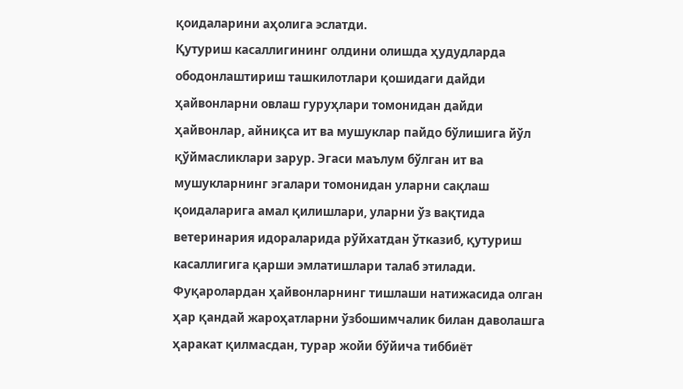қоидаларини аҳолига эслатди.
Қутуриш касаллигининг олдини олишда ҳудудларда ободонлаштириш ташкилотлари қошидаги дайди ҳайвонларни овлаш гуруҳлари томонидан дайди ҳайвонлар, айниқса ит ва мушуклар пайдо бўлишига йўл қўймасликлари зарур. Эгаси маълум бўлган ит ва мушукларнинг эгалари томонидан уларни сақлаш қоидаларига амал қилишлари, уларни ўз вақтида ветеринария идораларида рўйхатдан ўтказиб, қутуриш касаллигига қарши эмлатишлари талаб этилади. Фуқаролардан ҳайвонларнинг тишлаши натижасида олган ҳар қандай жароҳатларни ўзбошимчалик билан даволашга ҳаракат қилмасдан, турар жойи бўйича тиббиёт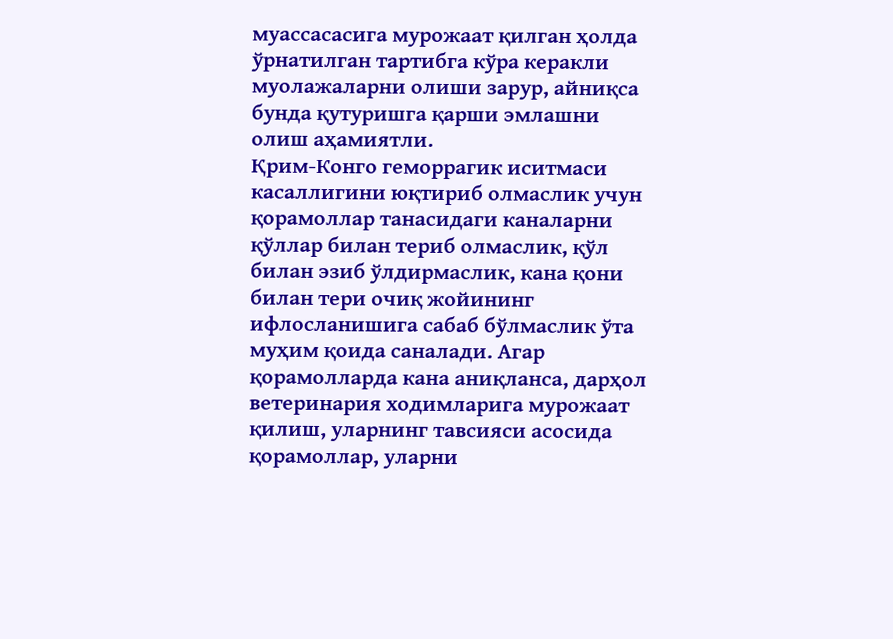муассасасига мурожаат қилган ҳолда ўрнатилган тартибга кўра керакли муолажаларни олиши зарур, айниқса бунда қутуришга қарши эмлашни олиш аҳамиятли.
Қрим-Конго геморрагик иситмаси касаллигини юқтириб олмаслик учун қорамоллар танасидаги каналарни қўллар билан териб олмаслик, қўл билан эзиб ўлдирмаслик, кана қони билан тери очиқ жойининг ифлосланишига сабаб бўлмаслик ўта муҳим қоида саналади. Агар қорамолларда кана аниқланса, дарҳол ветеринария ходимларига мурожаат қилиш, уларнинг тавсияси асосида қорамоллар, уларни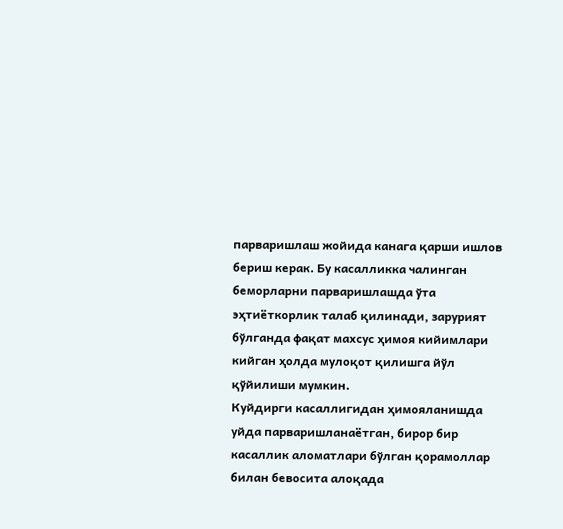парваришлаш жойида канага қарши ишлов бериш керак. Бу касалликка чалинган беморларни парваришлашда ўта эҳтиёткорлик талаб қилинади, зарурият бўлганда фақат махсус ҳимоя кийимлари кийган ҳолда мулоқот қилишга йўл қўйилиши мумкин.
Куйдирги касаллигидан ҳимояланишда уйда парваришланаётган, бирор бир касаллик аломатлари бўлган қорамоллар билан бевосита алоқада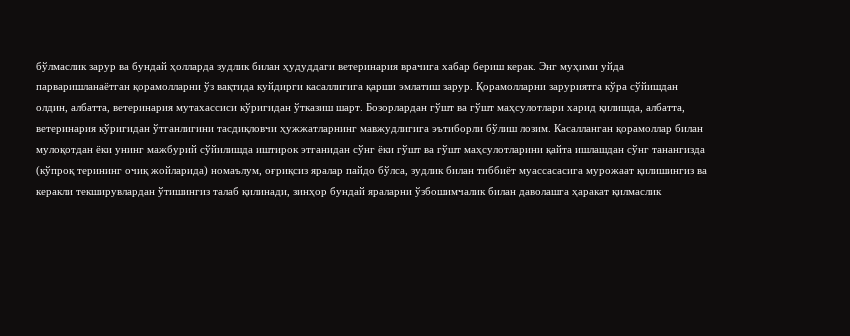бўлмаслик зарур ва бундай ҳолларда зудлик билан ҳудуддаги ветеринария врачига хабар бериш керак. Энг муҳими уйда парваришланаётган қорамолларни ўз вақтида куйдирги касаллигига қарши эмлатиш зарур. Қорамолларни заруриятга кўра сўйишдан олдин, албатта, ветеринария мутахассиси кўригидан ўтказиш шарт. Бозорлардан гўшт ва гўшт маҳсулотлари харид қилишда, албатта, ветеринария кўригидан ўтганлигини тасдиқловчи ҳужжатларнинг мавжудлигига эътиборли бўлиш лозим. Касалланган қорамоллар билан мулоқотдан ёки унинг мажбурий сўйилишда иштирок этганидан сўнг ёки гўшт ва гўшт маҳсулотларини қайта ишлашдан сўнг танангизда (кўпроқ терининг очиқ жойларида) номаълум, оғриқсиз яралар пайдо бўлса, зудлик билан тиббиёт муассасасига мурожаат қилишингиз ва керакли текширувлардан ўтишингиз талаб қилинади, зинҳор бундай яраларни ўзбошимчалик билан даволашга ҳаракат қилмаслик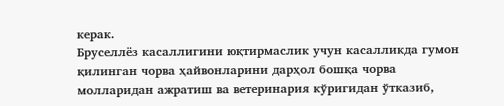керак.
Бруселлёз касаллигини юқтирмаслик учун касалликда гумон қилинган чорва ҳайвонларини дарҳол бошқа чорва молларидан ажратиш ва ветеринария кўригидан ўтказиб,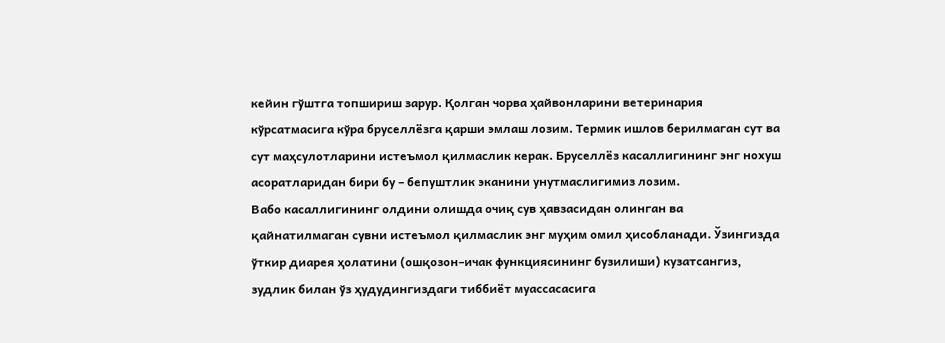кейин гўштга топшириш зарур. Қолган чорва ҳайвонларини ветеринария кўрсатмасига кўра бруселлёзга қарши эмлаш лозим. Термик ишлов берилмаган сут ва сут маҳсулотларини истеъмол қилмаслик керак. Бруселлёз касаллигининг энг нохуш асоратларидан бири бу – бепуштлик эканини унутмаслигимиз лозим.
Вабо касаллигининг олдини олишда очиқ сув ҳавзасидан олинган ва қайнатилмаган сувни истеъмол қилмаслик энг муҳим омил ҳисобланади. Ўзингизда ўткир диарея ҳолатини (ошқозон–ичак функциясининг бузилиши) кузатсангиз, зудлик билан ўз ҳудудингиздаги тиббиёт муассасасига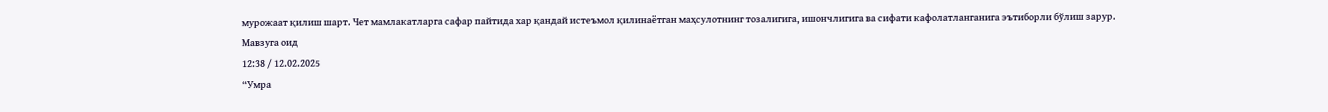мурожаат қилиш шарт. Чет мамлакатларга сафар пайтида хар қандай истеъмол қилинаётган маҳсулотнинг тозалигига, ишончлигига ва сифати кафолатланганига эътиборли бўлиш зарур.
Мавзуга оид
12:38 / 12.02.2025
“Умра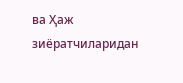ва Ҳаж зиёратчиларидан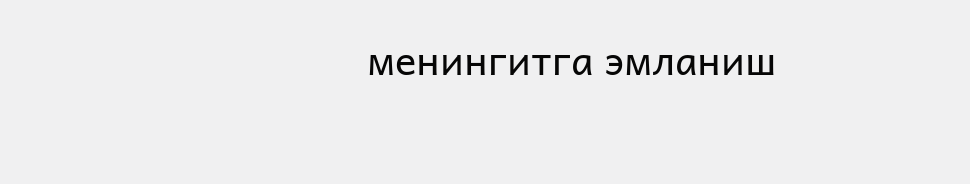менингитга эмланиш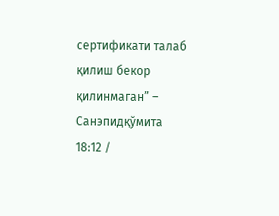сертификати талаб қилиш бекор қилинмаган” – Санэпидқўмита
18:12 /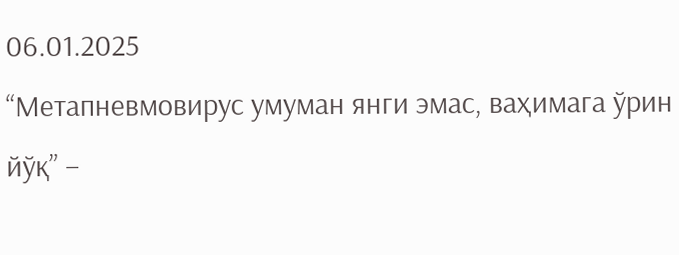06.01.2025
“Метапневмовирус умуман янги эмас, ваҳимага ўрин йўқ” –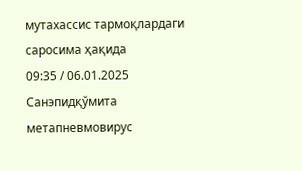мутахассис тармоқлардаги саросима ҳақида
09:35 / 06.01.2025
Санэпидқўмита метапневмовирус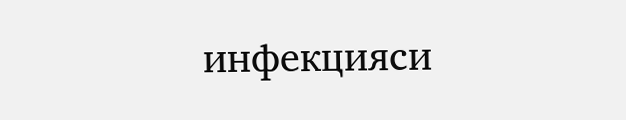инфекцияси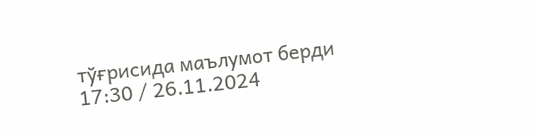тўғрисида маълумот берди
17:30 / 26.11.2024